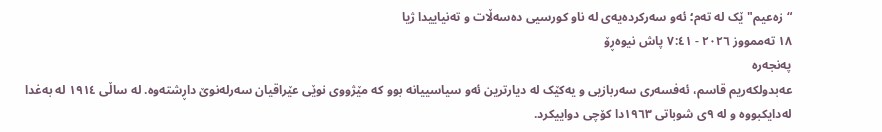“زەعیم"ێک لە تەم؛ ئەو سەرکردەیەی لە ناو کورسیی دەسەڵات و تەنیاییدا ژیا
١٨ تەممووز ٢٠٢٦ - ٧:٤١ پاش نیوەڕۆ
پەنجەرە
عەبدولکەریم قاسم، ئەفسەری سەربازیی و یەکێک لە دیارترین ئەو سیاسییانە بوو کە مێژووی نوێی عێراقیان سەرلەنوێ داڕشتەوە. لە ساڵی ١٩١٤ لە بەغدا لەدایکبووە و لە ٩ی شوباتی ١٩٦٣دا کۆچی دواییکرد.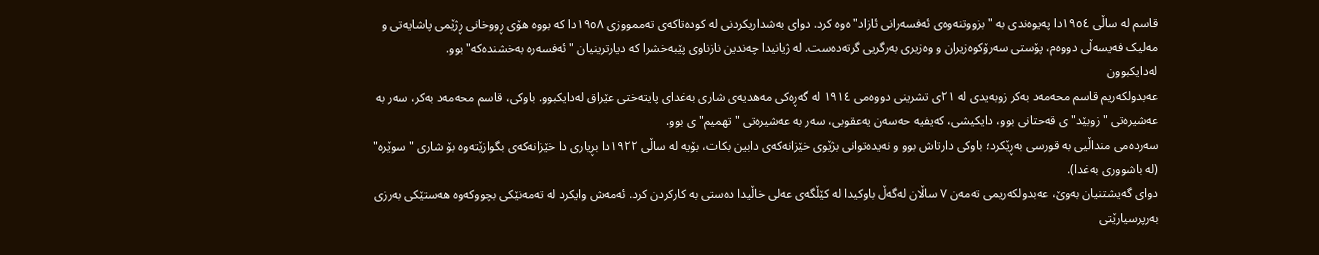قاسم لە ساڵی ١٩٥٤دا پەیوەندی بە "بزووتنەوەی ئەفسەرانی ئازاد"ەوە کرد. دوای بەشداریکردنی لە كودەتاكەی تەممووزی ١٩٥٨دا کە بووە هۆی ڕووخانی ڕژێمی پاشایەتی و مەلیک فەیسەڵی دووەم، پۆستی سەرۆکوەزیران و وەزیری بەرگریی گرتەدەست. لە ژیانیدا چەندین نازناوی پێبەخشرا کە دیارترینیان "ئەفسەرە بەخشندەکە"بوو.
لەدایکبوون
عەبدولکەریم قاسم محەمەد بەکر زوبەیدی لە ٢١ی تشرینی دووەمی ١٩١٤ لە گەڕەکی مەهدیەی شاری بەغدای پایتەختی عێراق لەدایکبوو. باوکی، قاسم محەمەد بەکر، سەر بە عەشیرەتی "زوبێد"ی قەحتانی بوو، دایکیشی، کەیفیە حەسەن یەعقوبی، سەر بە عەشیرەتی "تهمیم"ی بوو.
سەردەمی منداڵیی بە قورسی بەڕێکرد؛ باوکی دارتاش بوو و نەیدەتوانی بژێوی خێزانەکەی دابین بکات، بۆیە لە ساڵی ١٩٢٢دا بڕیاری دا خێزانەکەی بگوازێتەوە بۆ شاری "سوێرە" (لە باشووری بەغدا).
دوای گەیشتنیان بەوێ، عەبدولکەریمی تەمەن ٧ ساڵان لەگەڵ باوکیدا لە کێڵگەی عەلی خاڵیدا دەستی بە کارکردن کرد. ئەمەش وایکرد لە تەمەنێکی بچووکەوە هەستێکی بەرزی بەرپرسیارێتی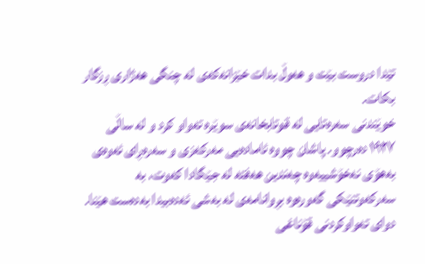تێدا دروست بێت و هەوڵ بدات خێزانەکەی لە چنگی هەژاری ڕزگار بکات.
خوێندنی سەرەتایی لە قوتابخانەی سوێرە تەواو کرد و لە ساڵی ١٩٢٧ دەرچوو. پاشان چووە ئامادەیی مەرکەزی و سەرەڕای ئەوەی بەهۆی نەخۆشییەوە چەندین هەفتە لە جێگادا کەوت، بە سەرکەوتنێکی گەورەوە بڕوانامەی لە بەشی ئەدەبیدا بەدەست هێنا. دوای تەواوکردنی قۆناغی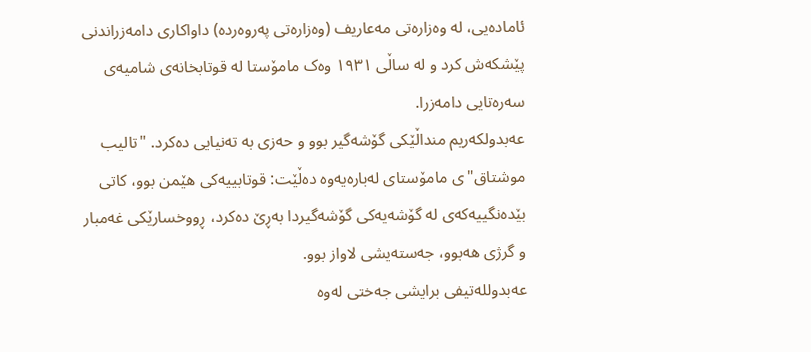ئامادەیی، لە وەزارەتی مەعاریف (وەزارەتی پەروەردە) داواکاری دامەزراندنی پێشکەش کرد و لە ساڵی ١٩٣١ وەک مامۆستا لە قوتابخانەی شامیەی سەرەتایی دامەزرا.
عەبدولکەریم منداڵێکی گۆشەگیر بوو و حەزی بە تەنیایی دەکرد. "تالیب موشتاق"ی مامۆستای لەبارەیەوە دەڵێت: قوتابییەکی هێمن بوو، کاتی بێدەنگییەکەی لە گۆشەیەکی گۆشەگیردا بەڕێ دەکرد، ڕووخسارێکی غەمبار و گرژی هەبوو، جەستەیشی لاواز بوو.
عەبدوللەتیفی برایشی جەختی لەوە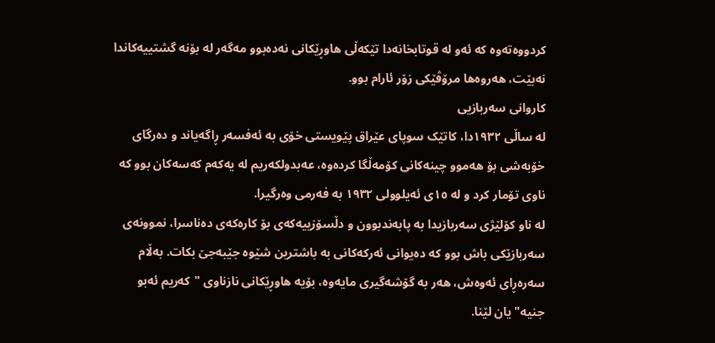کردووەتەوە کە ئەو لە قوتابخانەدا تێکەڵی هاوڕێکانی نەدەبوو مەگەر لە بۆنە گشتییەکاندا نەبێت، هەروەها مرۆڤێکی زۆر ئارام بوو.
کاروانی سەربازیی
لە ساڵی ١٩٣٢دا، کاتێک سوپای عێراق پێویستی خۆی بە ئەفسەر ڕاگەیاند و دەرگای خۆبەشی بۆ هەموو چینەکانی کۆمەڵگا کردەوە، عەبدولکەریم لە یەکەم کەسەکان بوو کە ناوی تۆمار کرد و لە ١٥ی ئەیلوولی ١٩٣٢ بە فەرمی وەرگیرا.
لە ناو کۆلێژی سەربازیدا بە پابەندبوون و دڵسۆزییەکەی بۆ کارەکەی دەناسرا، نموونەی سەربازێکی باش بوو کە دەیوانی ئەرکەکانی بە باشترین شێوە جێبەجێ بکات. بەڵام سەرەڕای ئەوەش، هەر بە گۆشەگیری مایەوە، بۆیە هاوڕێکانی نازناوی "کەریم ئەبو جنیە"یان لێنا.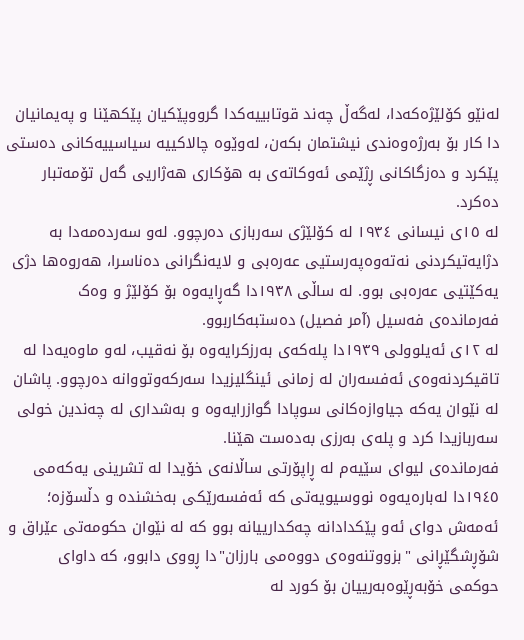لەنێو کۆلێژەکەدا، لەگەڵ چەند قوتابییەکدا گرووپێکیان پێکهێنا و پەیمانیان دا کار بۆ بەرژەوەندی نیشتمان بکەن، لەوێوە چالاکییە سیاسییەکانی دەستی پێکرد و دەزگاکانی ڕژێمی ئەوکاتەی بە هۆکاری هەژاریی گەل تۆمەتبار دەکرد.
لە ١٥ی نیسانی ١٩٣٤ لە کۆلێژی سەربازی دەرچوو. لەو سەردەمەدا بە دژایەتیکردنی نەتەوەپەرستیی عەرەبی و لایەنگرانی دەناسرا، هەروەها دژی یەکێتیی عەرەبی بوو. لە ساڵی ١٩٣٨دا گەڕایەوە بۆ کۆلێژ و وەک فەرماندەی فەسيل (آمر فصيل) دەستبەکاربوو.
لە ١٢ی ئەیلوولی ١٩٣٩دا پلەکەی بەرزکرایەوە بۆ نەقیب، لەو ماوەیەدا لە تاقیکردنەوەی ئەفسەران لە زمانی ئینگلیزیدا سەرکەوتووانە دەرچوو. پاشان لە نێوان یەکە جیاوازەکانی سوپادا گوازرایەوە و بەشداری لە چەندین خولی سەربازیدا کرد و پلەی بەرزی بەدەست هێنا.
فەرماندەی لیوای سێیەم لە ڕاپۆرتی ساڵانەی خۆیدا لە تشرینی یەکەمی ١٩٤٥دا لەبارەیەوە نووسیویەتی کە ئەفسەرێکی بەخشندە و دڵسۆزە؛ ئەمەش دوای ئەو پێکدادانە چەکدارییانە بوو کە لە نێوان حکومەتی عێراق و شۆڕشگێڕانی "بزووتنەوەی دووەمی بارزان"دا ڕووی دابوو، کە داوای حوکمی خۆبەڕێوەبەرییان بۆ کورد لە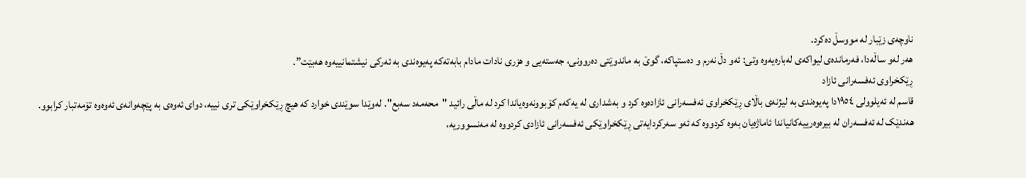ناوچەی زێبار لە مووسڵ دەکرد.
هەر لەو ساڵەدا، فەرماندەی لیواکەی لەبارەیەوە وتی: ئەو دڵ نەرم و دەستپاکە، گوێ بە ماندوێتی دەروونی، جەستەیی و هزری نادات مادام بابەتەکە پەیوەندی بە ئەرکی نیشتمانییەوە هەبێت”.
ڕێکخراوی ئەفسەرانی ئازاد
قاسم لە ئەیلوولی ١٩٥٤دا پەیوەندی بە لیژنەی باڵای ڕێکخراوی ئەفسەرانی ئازادەوە کرد و بەشداری لە یەکەم کۆبوونەوەیاندا کرد لە ماڵی رائید "محەمەد سەبع". لەوێدا سوێندی خوارد کە هیچ ڕێکخراوێکی تری نییە، دوای ئەوەی بە پێچەوانەی ئەوەوە تۆمەتبار کرابوو.
هەندێک لە ئەفسەران لە بیرەوەرییەکانیاندا ئاماژەیان بەوە کردووە کە ئەو سەرکردایەتی ڕێکخراوێکی ئەفسەرانی ئازادی کردووە لە مەنسووریە،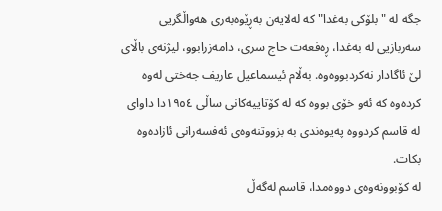جگە لە "بلۆکی بەغدا" کە لەلایەن بەڕێوەبەری هەواڵگریی سەربازیی لە بەغدا، ڕەفعەت حاج سری، دامەزرابوو، لیژنەی باڵای لێ ئاگادار نەکردبووەوە. بەڵام ئیسماعیل عاریف جەختی لەوە کردەوە کە ئەو خۆی بووە کە لە کۆتاییەکانی ساڵی ١٩٥٤دا داوای لە قاسم کردووە پەیوەندی بە بزووتنەوەی ئەفسەرانی ئازادەوە بکات.
لە کۆبوونەوەی دووەمدا، قاسم لەگەڵ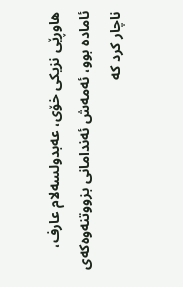هاوڕێی نزیکی خۆی، عەبدولسەلام عارف، ئامادە بوو، ئەمەش ئەندامانی بزووتنەوەکەی ناچار کرد کە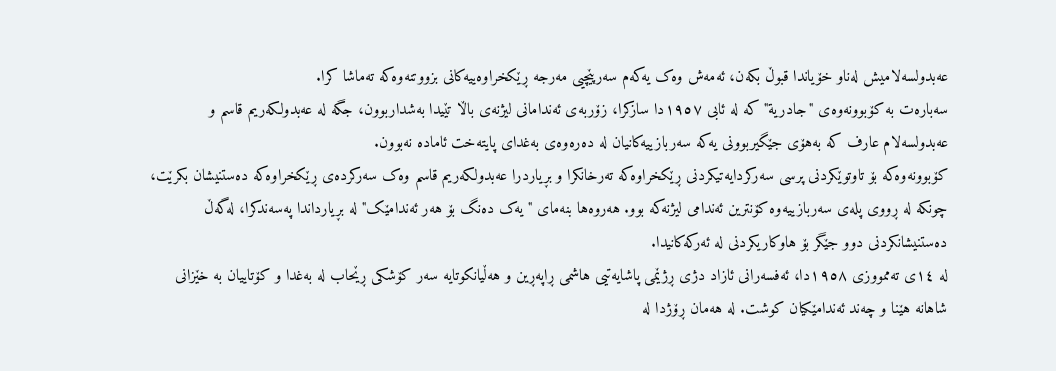عەبدولسەلامیش لەناو خۆیاندا قبوڵ بکەن، ئەمەش وەک یەکەم سەرپێچیی مەرجە ڕێکخراوەییەکانی بزووتنەوەکە تەماشا کرا.
سەبارەت بە کۆبوونەوەی "جادرية" کە لە ئابی ١٩٥٧دا سازکرا، زۆربەی ئەندامانی لیژنەی باڵا تێیدا بەشداربوون، جگە لە عەبدولکەریم قاسم و عەبدولسەلام عارف کە بەهۆی جێگیربوونی یەکە سەربازییەکانیان لە دەرەوەی بەغدای پایتەخت ئامادە نەبوون.
کۆبوونەوەکە بۆ تاوتوێکردنی پرسی سەرکردایەتیکردنی ڕێکخراوەکە تەرخانکرا و بڕیاردرا عەبدولکەریم قاسم وەک سەرکردەی ڕێکخراوەکە دەستنیشان بکرێت، چونکە لە ڕووی پلەی سەربازییەوە کۆنترین ئەندامی لیژنەکە بوو. هەروەها بنەمای "یەک دەنگ بۆ هەر ئەندامێک" لە بڕیارداندا پەسەندکرا، لەگەڵ دەستنیشانکردنی دوو جێگر بۆ هاوکاریکردنی لە ئەرکەکانیدا.
لە ١٤ی تەممووزی ١٩٥٨دا، ئەفسەرانی ئازاد دژی ڕژێمی پاشایەتیی هاشمی ڕاپەڕین و هەڵیانکوتایە سەر کۆشکی ڕێحاب لە بەغدا و کۆتاییان بە خێزانی شاهانە هێنا و چەند ئەندامێکیان کوشت. لە هەمان ڕۆژدا لە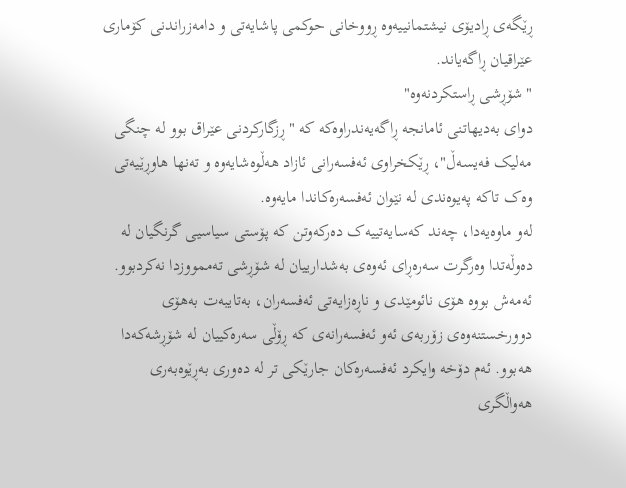ڕێگەی ڕادیۆی نیشتمانییەوە ڕووخانی حوکمی پاشایەتی و دامەزراندنی کۆماری عێراقیان ڕاگەیاند.
"شۆڕشی ڕاستکردنەوە"
دوای بەدیهاتنی ئامانجە ڕاگەیەندراوەکە کە "ڕزگارکردنی عێراق بوو لە چنگی مەلیک فەیسەڵ"، ڕێکخراوی ئەفسەرانی ئازاد هەڵوەشایەوە و تەنها هاوڕێیەتی وەک تاکە پەیوەندی لە نێوان ئەفسەرەکاندا مایەوە.
لەو ماوەیەدا، چەند کەسایەتییەک دەرکەوتن کە پۆستی سیاسیی گرنگیان لە دەوڵەتدا وەرگرت سەرەڕای ئەوەی بەشدارییان لە شۆڕشی تەممووزدا نەکردبوو.
ئەمەش بووە هۆی نائومێدی و ناڕەزایەتی ئەفسەران، بەتایبەت بەهۆی دوورخستنەوەی زۆربەی ئەو ئەفسەرانەی کە ڕۆڵی سەرەکییان لە شۆڕشەکەدا هەبوو. ئەم دۆخە وایکرد ئەفسەرەکان جارێکی تر لە دەوری بەڕێوەبەری هەواڵگری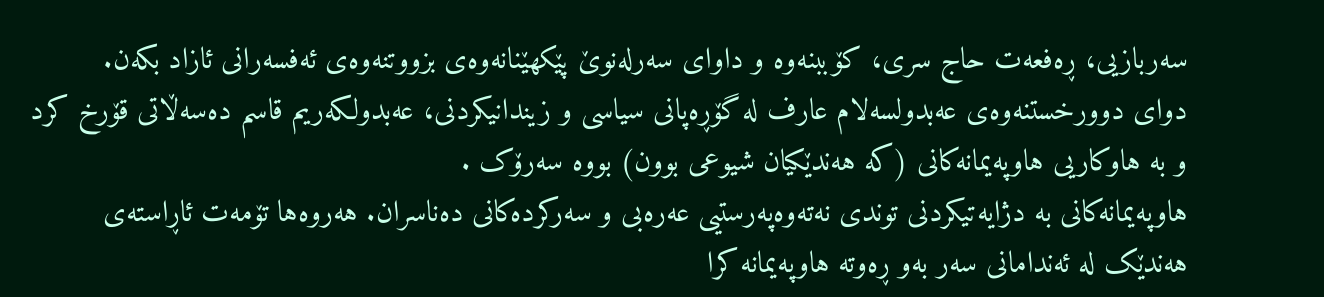سەربازیی، ڕەفعەت حاج سری، کۆببنەوە و داوای سەرلەنوێ پێکهێنانەوەی بزووتنەوەی ئەفسەرانی ئازاد بکەن.
دوای دوورخستنەوەی عەبدولسەلام عارف لە گۆڕەپانی سیاسی و زیندانیکردنی، عەبدولکەریم قاسم دەسەڵاتی قۆرخ کرد و بە هاوکاریی هاوپەیمانەکانی (کە هەندێکیان شیوعی بوون) بووە سەرۆک .
هاوپەیمانەکانی بە دژایەتیکردنی توندی نەتەوەپەرستیی عەرەبی و سەرکردەکانی دەناسران. هەروەها تۆمەت ئاڕاستەی هەندێک لە ئەندامانی سەر بەو ڕەوتە هاوپەیمانە کرا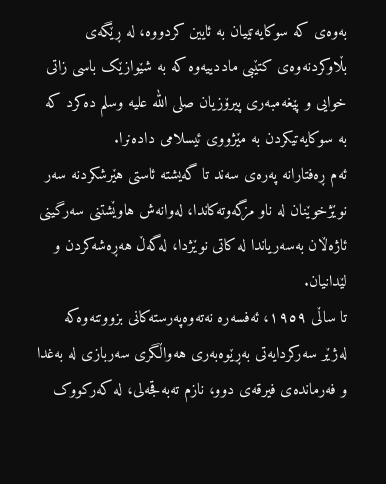بەوەی کە سوکایەتییان بە ئایین کردووە، لە ڕێگەی بڵاوکردنەوەی کتێبی ماددییەوە کە بە شێوازێک باسی زاتی خوایی و پێغەمبەری پیرۆزیان صلى الله عليه وسلم دەکرد کە بە سوکایەتیکردن بە مێژووی ئیسلامی دادەنرا.
ئەم ڕەفتارانە پەرەی سەند تا گەیشتە ئاستی هێرشکردنە سەر نوێژخوێنان لە ناو مزگەوتەکاندا، لەوانەش هاوێشتنی سەرگینی ئاژەڵان بەسەریاندا لە کاتی نوێژدا، لەگەڵ هەڕەشەکردن و لێدانیان.
تا ساڵی ١٩٥٩، ئەفسەرە نەتەوەپەرستەکانی بزووتنەوەکە لەژێر سەرکردایەتی بەڕێوەبەری هەواڵگری سەربازی لە بەغدا و فەرماندەی فیرقەی دوو، نازم تەبەقجەلی، لە کەرکووک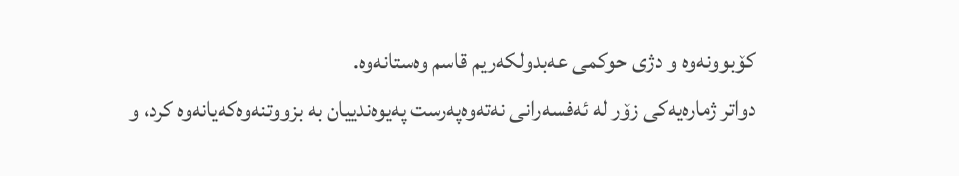کۆبوونەوە و دژی حوکمی عەبدولکەریم قاسم وەستانەوە.
دواتر ژمارەیەکی زۆر لە ئەفسەرانی نەتەوەپەرست پەیوەندییان بە بزووتنەوەکەیانەوە کرد، و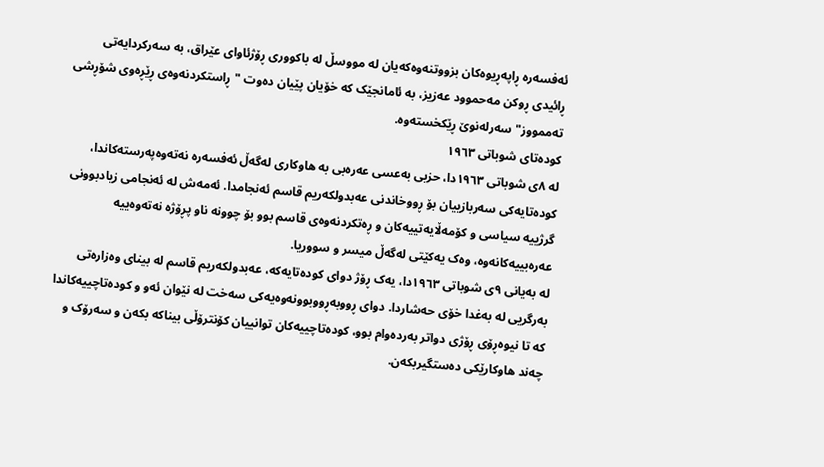ئەفسەرە ڕاپەڕیوەکان بزووتنەوەکەیان لە مووسڵ لە باکووری ڕۆژئاوای عێراق، بە سەرکردایەتی ڕائیدی ڕوکن مەحموود عەزیز، بە ئامانجێک کە خۆیان پێیان دەوت "ڕاستکردنەوەی ڕێڕەوی شۆڕشی تەممووز" سەرلەنوێ ڕێکخستەوە.
کودەتای شوباتی ١٩٦٣
لە ٨ی شوباتی ١٩٦٣دا، حزبی بەعسی عەرەبی بە هاوکاری لەگەڵ ئەفسەرە نەتەوەپەرستەکاندا، کودەتایەکی سەربازییان بۆ ڕووخاندنی عەبدولکەریم قاسم ئەنجامدا. ئەمەش لە ئەنجامی زیادبوونی گرژییە سیاسی و کۆمەڵایەتییەکان و ڕەتکردنەوەی قاسم بوو بۆ چوونە ناو پڕۆژە نەتەوەییە عەرەبییەکانەوە، وەک یەکێتی لەگەڵ میسر و سووریا.
لە بەیانی ٩ی شوباتی ١٩٦٣دا، یەک ڕۆژ دوای کودەتایەکە، عەبدولکەریم قاسم لە بینای وەزارەتی بەرگریی لە بەغدا خۆی حەشاردا. دوای ڕووبەڕووبوونەوەیەکی سەخت لە نێوان ئەو و کودەتاچییەکاندا کە تا نیوەڕۆی ڕۆژی دواتر بەردەوام بوو، کودەتاچییەکان توانییان کۆنترۆڵی بیناکە بکەن و سەرۆک و چەند هاوکارێکی دەستگیربکەن.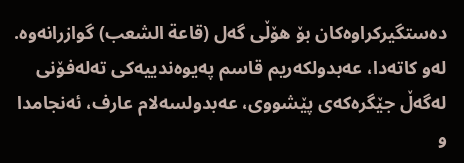دەستگیرکراوەکان بۆ هۆڵی گەل (قاعة الشعب) گوازرانەوە. لەو کاتەدا، عەبدولکەریم قاسم پەیوەندییەکی تەلەفۆنی لەگەڵ جێگرەکەی پێشووی، عەبدولسەلام عارف، ئەنجامدا و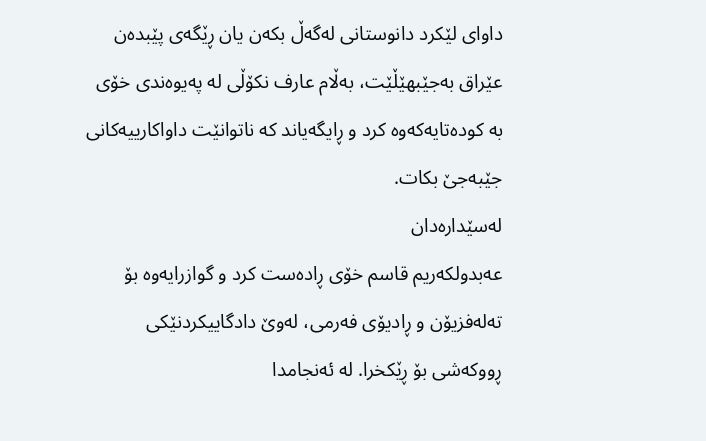داوای لێکرد دانوستانی لەگەڵ بکەن یان ڕێگەی پێبدەن عێراق بەجێبهێڵێت، بەڵام عارف نکۆڵی لە پەیوەندی خۆی بە کودەتایەکەوە کرد و ڕایگەیاند کە ناتوانێت داواکارییەکانی جێبەجێ بکات.
لەسێدارەدان
عەبدولکەریم قاسم خۆی ڕادەست کرد و گوازرایەوە بۆ تەلەفزیۆن و ڕادیۆی فەرمی، لەوێ دادگاییکردنێکی ڕووکەشی بۆ ڕێکخرا. لە ئەنجامدا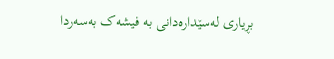بڕیاری لەسێدارەدانی بە فیشەک بەسەردا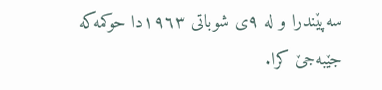سەپێندرا و لە ٩ی شوباتی ١٩٦٣دا حوکمەکە جێبەجێ کرا.